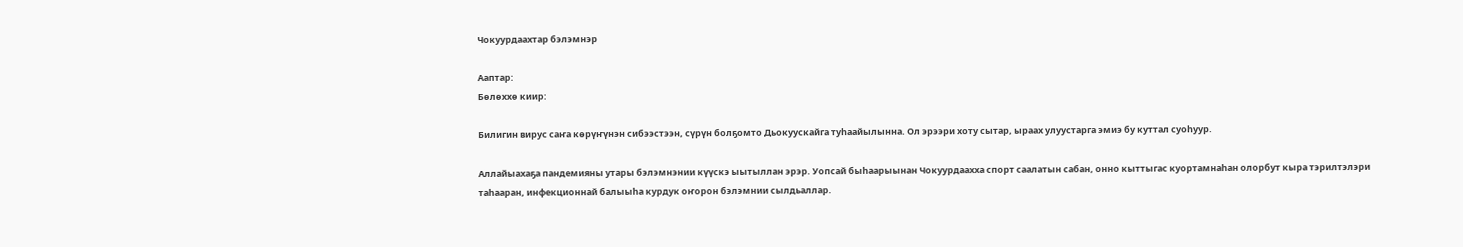Чокуурдаахтар бэлэмнэр

Ааптар:
Бөлөххө киир:

Билигин вирус саҥа көрүҥүнэн сибээстээн, сүрүн болҕомто Дьокуускайга туһаайылынна. Ол эрээри хоту сытар, ыраах улуустарга эмиэ бу куттал суоһуур.

Аллайыахаҕа пандемияны утары бэлэмнэнии күүскэ ыытыллан эрэр. Уопсай быһаарыынан Чокуурдаахха спорт саалатын сабан, онно кыттыгас куортамнаһан олорбут кыра тэрилтэлэри таһааран, инфекционнай балыыһа курдук оҥорон бэлэмнии сылдьаллар.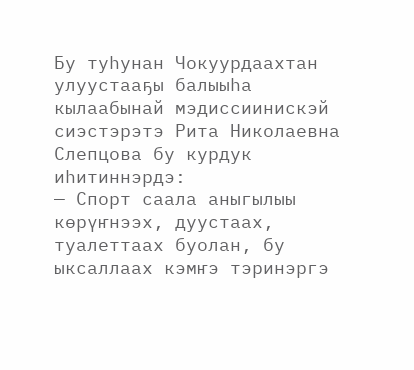Бу туһунан Чокуурдаахтан улуустааҕы балыыһа кылаабынай мэдиссиинискэй сиэстэрэтэ Рита Николаевна Слепцова бу курдук иһитиннэрдэ:
— Спорт саала аныгылыы көрүҥнээх, дуустаах, туалеттаах буолан, бу ыксаллаах кэмҥэ тэринэргэ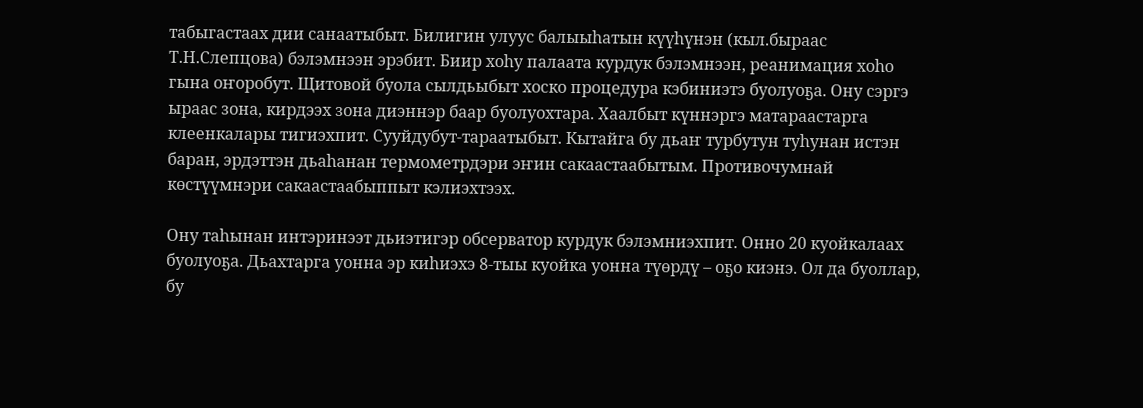табыгастаах дии санаатыбыт. Билигин улуус балыыһатын күүһүнэн (кыл.быраас Т.Н.Слепцова) бэлэмнээн эрэбит. Биир хоһу палаата курдук бэлэмнээн, реанимация хоһо гына оҥоробут. Щитовой буола сылдьыбыт хоско процедура кэбиниэтэ буолуоҕа. Ону сэргэ ыраас зона, кирдээх зона диэннэр баар буолуохтара. Хаалбыт күннэргэ матараастарга клеенкалары тигиэхпит. Сууйдубут-тараатыбыт. Кытайга бу дьаҥ турбутун туһунан истэн баран, эрдэттэн дьаһанан термометрдэри эҥин сакаастаабытым. Противочумнай көстүүмнэри сакаастаабыппыт кэлиэхтээх.

Ону таһынан интэринээт дьиэтигэр обсерватор курдук бэлэмниэхпит. Онно 20 куойкалаах буолуоҕа. Дьахтарга уонна эр киһиэхэ 8-тыы куойка уонна түөрдү – оҕо киэнэ. Ол да буоллар, бу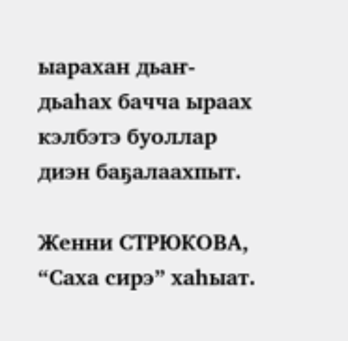ыарахан дьаҥ-дьаһах бачча ыраах кэлбэтэ буоллар диэн баҕалаахпыт.

Женни СТРЮКОВА, “Саха сирэ” хаһыат.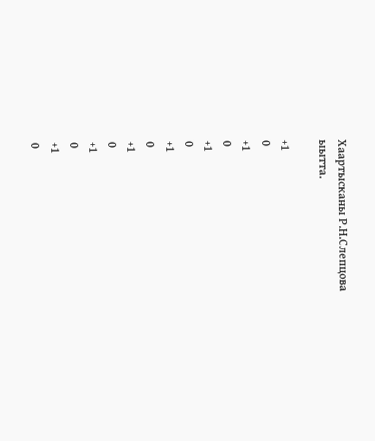Хаартысканы Р.Н.Слепцова ыытта.

+1
0
+1
0
+1
0
+1
0
+1
0
+1
0
+1
0